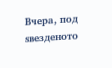Вчера, под ѕвезденото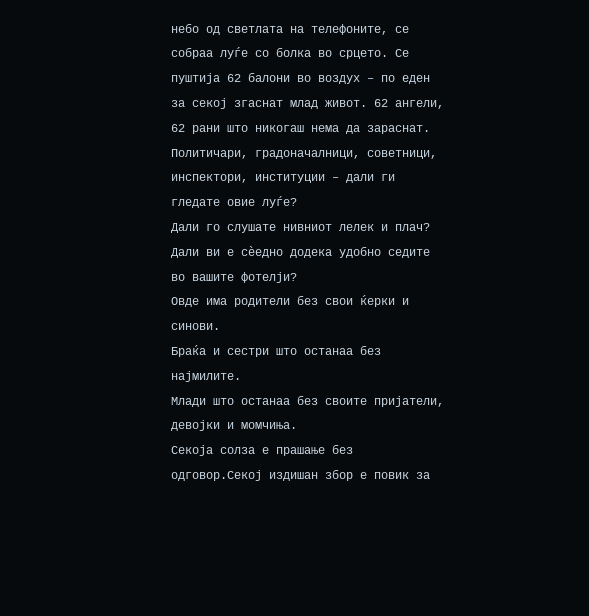небо од светлата на телефоните, се собраа луѓе со болка во срцето. Се пуштија 62 балони во воздух – по еден за секој згаснат млад живот. 62 ангели, 62 рани што никогаш нема да зараснат.
Политичари, градоначалници, советници, инспектори, институции – дали ги гледате овие луѓе?
Дали го слушате нивниот лелек и плач?
Дали ви е сèедно додека удобно седите во вашите фотелји?
Овде има родители без свои ќерки и синови.
Браќа и сестри што останаа без најмилите.
Млади што останаа без своите пријатели, девојки и момчиња.
Секоја солза е прашање без одговор.Секој издишан збор е повик за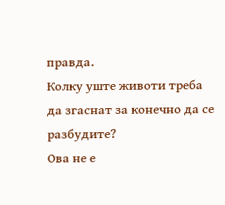правда.
Колку уште животи треба да згаснат за конечно да се разбудите?
Ова не е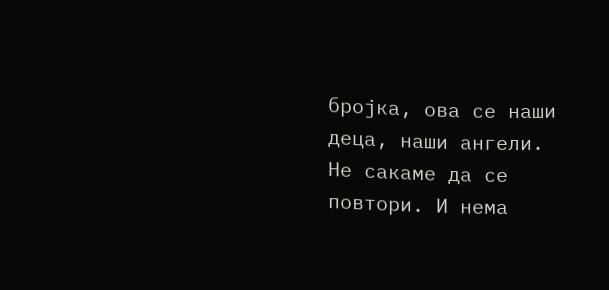бројка, ова се наши деца, наши ангели. Не сакаме да се повтори. И нема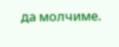да молчиме.